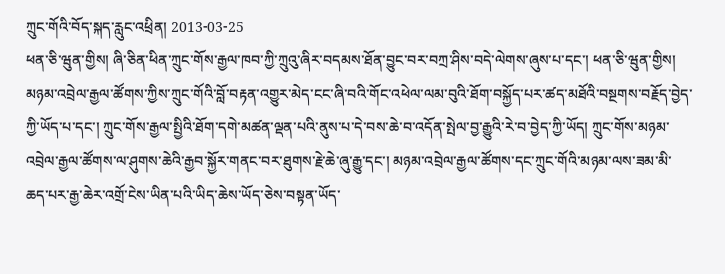ཀྲུང་གོའི་བོད་སྐད་རླུང་འཕྲིན། 2013-03-25
ཕན་ཅི་ཝུན་གྱིས། ཞི་ཅིན་ཕིན་ཀྲུང་གོས་རྒྱལ་ཁབ་ཀྱི་ཀྲུའུ་ཞིར་བདམས་ཐོན་བྱུང་བར་བཀྲ་ཤིས་བདེ་ལེགས་ཞུས་པ་དང་། ཕན་ཅི་ཝུན་གྱིས། མཉམ་འབྲེལ་རྒྱལ་ཚོགས་ཀྱིས་ཀྲུང་གོའི་བློ་བརྟན་འགྱུར་མེད་ངང་ཞི་བའི་གོང་འཕེལ་ལམ་བུའི་ཐོག་བསྐྱོད་པར་ཚད་མཐོའི་བསྔགས་བརྗོད་བྱེད་ཀྱི་ཡོད་པ་དང་། ཀྲུང་གོས་རྒྱལ་སྤྱིའི་ཐོག་དགེ་མཚན་ལྡན་པའི་ནུས་པ་དེ་བས་ཆེ་བ་འདོན་སྤེལ་བྱ་རྒྱུའི་རེ་བ་བྱེད་ཀྱི་ཡོད། ཀྲུང་གོས་མཉམ་འབྲེལ་རྒྱལ་ཚོགས་ལ་ཤུགས་ཆེའི་རྒྱབ་སྐྱོར་གནང་བར་ཐུགས་རྗེ་ཆེ་ཞུ་རྒྱུ་དང་། མཉམ་འབྲེལ་རྒྱལ་ཚོགས་དང་ཀྲུང་གོའི་མཉམ་ལས་ཟམ་མི་ཆད་པར་རྒྱ་ཆེར་འགྲོ་ངེས་ཡིན་པའི་ཡིད་ཆེས་ཡོད་ཅེས་བསྟན་ཡོད་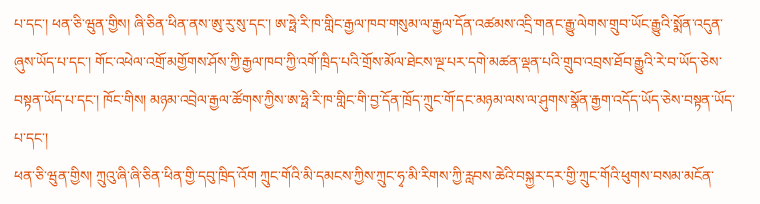པ་དང་། ཕན་ཅི་ཝུན་གྱིས། ཞི་ཅིན་ཕིན་ནས་ཨུ་རུ་སུ་དང་། ཨ་ཧྥེ་རི་ཁ་གླིང་རྒྱལ་ཁབ་གསུམ་ལ་རྒྱལ་དོན་འཚམས་འདྲི་གནང་རྒྱུ་ལེགས་གྲུབ་ཡོང་རྒྱུའི་སྨོན་འདུན་ཞུས་ཡོད་པ་དང་། གོང་འཕེལ་འགྲོ་མགྱོགས་ཤོས་ཀྱི་རྒྱལ་ཁབ་ཀྱི་འགོ་ཁྲིད་པའི་གྲོས་མོལ་ཐེངས་ལྔ་པར་དགེ་མཚན་ལྡན་པའི་གྲུབ་འབྲས་ཐོབ་རྒྱུའི་རེ་བ་ཡོད་ཅེས་བསྟན་ཡོད་པ་དང་། ཁོང་གིས། མཉམ་འབྲེལ་རྒྱལ་ཚོགས་ཀྱིས་ཨ་ཧྥེ་རི་ཁ་གླིང་གི་བྱ་དོན་ཁྲོད་ཀྲུང་གོ་དང་མཉམ་ལས་ལ་ཤུགས་སྣོན་རྒྱག་འདོད་ཡོད་ཅེས་བསྟན་ཡོད་པ་དང་།
ཕན་ཅི་ཝུན་གྱིས། ཀྲུའུ་ཞི་ཞི་ཅིན་ཕིན་གྱི་དབུ་ཁྲིད་འོག ཀྲུང་གོའི་མི་དམངས་ཀྱིས་ཀྲུང་ཧྭ་མི་རིགས་ཀྱི་རླབས་ཆེའི་བསྐྱར་དར་གྱི་ཀྲུང་གོའི་ཕུགས་བསམ་མངོན་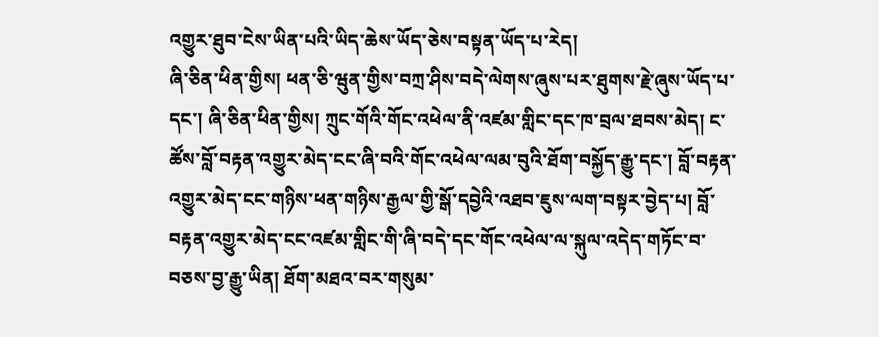འགྱུར་ཐུབ་ངེས་ཡིན་པའི་ཡིད་ཆེས་ཡོད་ཅེས་བསྟན་ཡོད་པ་རེད།
ཞི་ཅིན་ཕིན་གྱིས། ཕན་ཅི་ཝུན་གྱིས་བཀྲ་ཤིས་བདེ་ལེགས་ཞུས་པར་ཐུགས་རྗེ་ཞུས་ཡོད་པ་དང་། ཞི་ཅིན་ཕིན་གྱིས། ཀྲུང་གོའི་གོང་འཕེལ་ནི་འཛམ་གླིང་དང་ཁ་བྲལ་ཐབས་མེད། ང་ཚོས་བློ་བརྟན་འགྱུར་མེད་ངང་ཞི་བའི་གོང་འཕེལ་ལམ་བུའི་ཐོག་བསྐྱོད་རྒྱུ་དང་། བློ་བརྟན་འགྱུར་མེད་ངང་གཉིས་ཕན་གཉིས་རྒྱལ་གྱི་སྒོ་དབྱེའི་འཐབ་ཇུས་ལག་བསྟར་བྱེད་པ། བློ་བརྟན་འགྱུར་མེད་ངང་འཛམ་གླིང་གི་ཞི་བདེ་དང་གོང་འཕེལ་ལ་སྐུལ་འདེད་གཏོང་བ་བཅས་བྱ་རྒྱུ་ཡིན། ཐོག་མཐའ་བར་གསུམ་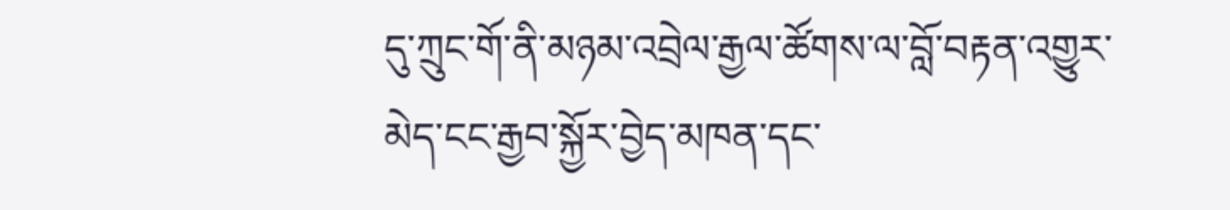དུ་ཀྲུང་གོ་ནི་མཉམ་འབྲེལ་རྒྱལ་ཚོགས་ལ་བློ་བརྟན་འགྱུར་མེད་ངང་རྒྱབ་སྐྱོར་བྱེད་མཁན་དང་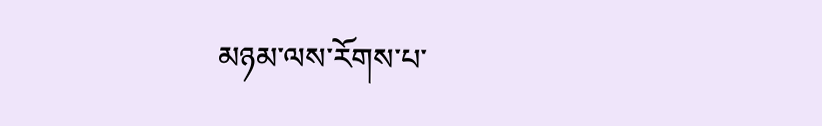མཉམ་ལས་རོགས་པ་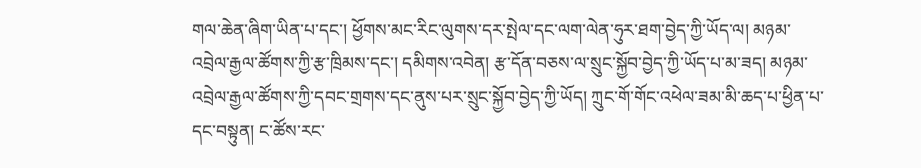གལ་ཆེན་ཞིག་ཡིན་པ་དང་། ཕྱོགས་མང་རིང་ལུགས་དར་སྤེལ་དང་ལག་ལེན་ཧུར་ཐག་བྱེད་ཀྱི་ཡོད་ལ། མཉམ་འབྲེལ་རྒྱལ་ཚོགས་ཀྱི་རྩ་ཁྲིམས་དང་། དམིགས་འབེན། རྩ་དོན་བཅས་ལ་སྲུང་སྐྱོབ་བྱེད་ཀྱི་ཡོད་པ་མ་ཟད། མཉམ་འབྲེལ་རྒྱལ་ཚོགས་ཀྱི་དབང་གྲགས་དང་ནུས་པར་སྲུང་སྐྱོབ་བྱེད་ཀྱི་ཡོད། ཀྲུང་གོ་གོང་འཕེལ་ཟམ་མི་ཆད་པ་ཕྱིན་པ་དང་བསྟུན། ང་ཚོས་རང་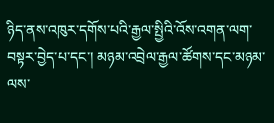ཉིད་ནས་འཁུར་དགོས་པའི་རྒྱལ་སྤྱིའི་འོས་འགན་ལག་བསྟར་བྱེད་པ་དང་། མཉམ་འབྲེལ་རྒྱལ་ཚོགས་དང་མཉམ་ལས་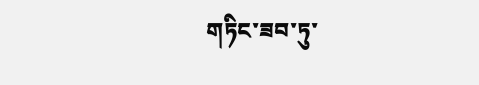གཏིང་ཟབ་ཏུ་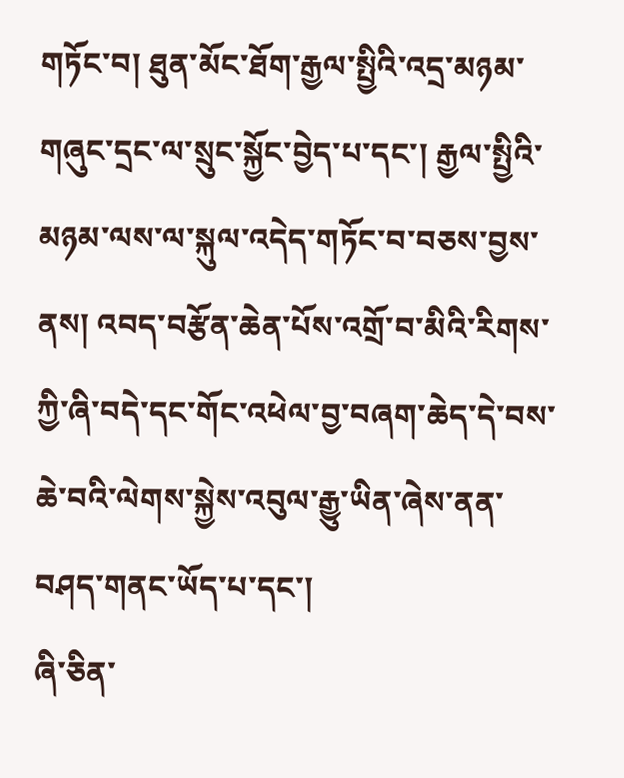གཏོང་བ། ཐུན་མོང་ཐོག་རྒྱལ་སྤྱིའི་འདྲ་མཉམ་གཞུང་དྲང་ལ་སྲུང་སྐྱོང་བྱེད་པ་དང་། རྒྱལ་སྤྱིའི་མཉམ་ལས་ལ་སྐུལ་འདེད་གཏོང་བ་བཅས་བྱས་ནས། འབད་བརྩོན་ཆེན་པོས་འགྲོ་བ་མིའི་རིགས་ཀྱི་ཞི་བདེ་དང་གོང་འཕེལ་བྱ་བཞག་ཆེད་དེ་བས་ཆེ་བའི་ལེགས་སྐྱེས་འབུལ་རྒྱུ་ཡིན་ཞེས་ནན་བཤད་གནང་ཡོད་པ་དང་།
ཞི་ཅིན་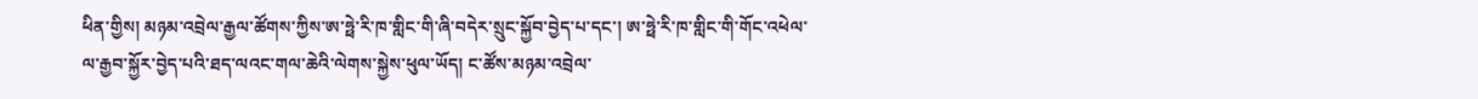ཕིན་གྱིས། མཉམ་འབྲེལ་རྒྱལ་ཚོགས་ཀྱིས་ཨ་ཧྥེ་རི་ཁ་གླིང་གི་ཞི་བདེར་སྲུང་སྐྱོབ་བྱེད་པ་དང་། ཨ་ཧྥེ་རི་ཁ་གླིང་གི་གོང་འཕེལ་ལ་རྒྱབ་སྐྱོར་བྱེད་པའི་ཐད་ལའང་གལ་ཆེའི་ལེགས་སྐྱེས་ཕུལ་ཡོད། ང་ཚོས་མཉམ་འབྲེལ་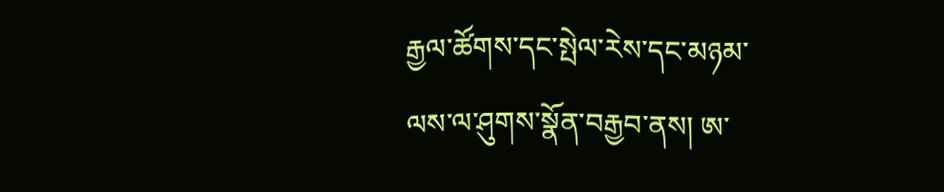རྒྱལ་ཚོགས་དང་སྤེལ་རེས་དང་མཉམ་ལས་ལ་ཤུགས་སྣོན་བརྒྱབ་ནས། ཨ་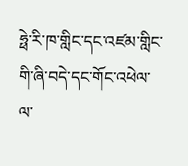ཧྥེ་རི་ཁ་གླིང་དང་འཛམ་གླིང་གི་ཞི་བདེ་དང་གོང་འཕེལ་ལ་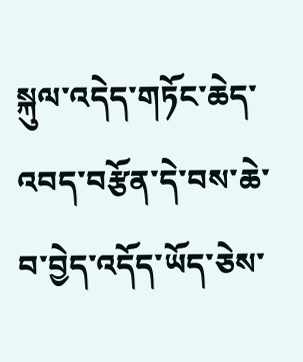སྐུལ་འདེད་གཏོང་ཆེད་འབད་བརྩོན་དེ་བས་ཆེ་བ་བྱེད་འདོད་ཡོད་ཅེས་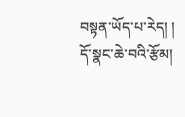བསྟན་ཡོད་པ་རེད། །
དོ་སྣང་ཆེ་བའི་རྩོམ།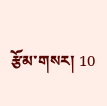རྩོམ་གསར། 10